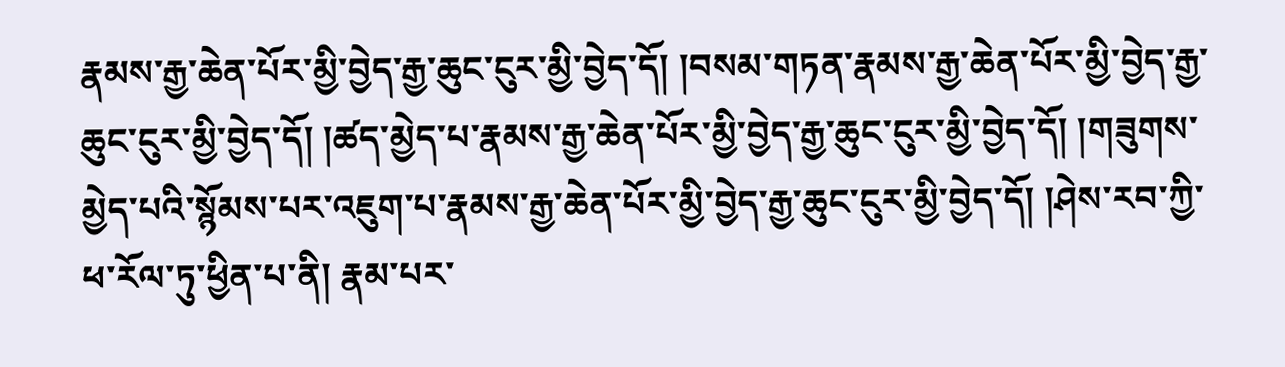རྣམས་རྒྱ་ཆེན་པོར་མྱི་བྱེད་རྒྱ་ཆུང་ངུར་མྱི་བྱེད་དོ། །བསམ་གཏན་རྣམས་རྒྱ་ཆེན་པོར་མྱི་བྱེད་རྒྱ་ཆུང་ངུར་མྱི་བྱེད་དོ། །ཚད་མྱེད་པ་རྣམས་རྒྱ་ཆེན་པོར་མྱི་བྱེད་རྒྱ་ཆུང་ངུར་མྱི་བྱེད་དོ། །གཟུགས་མྱེད་པའི་སྙོམས་པར་འཇུག་པ་རྣམས་རྒྱ་ཆེན་པོར་མྱི་བྱེད་རྒྱ་ཆུང་ངུར་མྱི་བྱེད་དོ། །ཤེས་རབ་ཀྱི་ཕ་རོལ་ཏུ་ཕྱིན་པ་ནི། རྣམ་པར་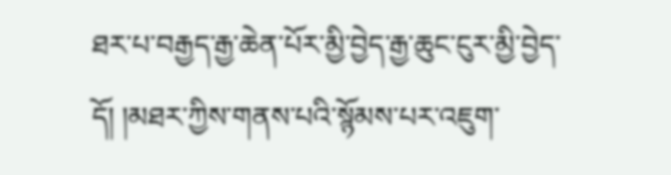ཐར་པ་བརྒྱད་རྒྱ་ཆེན་པོར་མྱི་བྱེད་རྒྱ་ཆུང་ངུར་མྱི་བྱེད་དོ། །མཐར་ཀྱིས་གནས་པའི་སྙོམས་པར་འཇུག་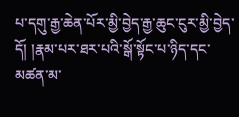པ་དགུ་རྒྱ་ཆེན་པོར་མྱི་བྱེད་རྒྱ་ཆུང་ངུར་མྱི་བྱེད་དོ། །རྣམ་པར་ཐར་པའི་སྒོ་སྟོང་པ་ཉིད་དང་མཚན་མ་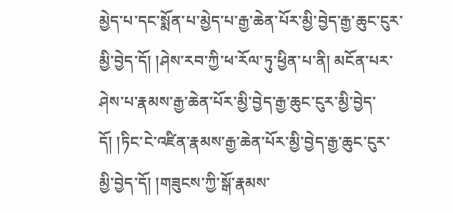མྱེད་པ་དང་སྨོན་པ་མྱེད་པ་རྒྱ་ཆེན་པོར་མྱི་བྱེད་རྒྱ་ཆུང་ངུར་མྱི་བྱེད་དོ། །ཤེས་རབ་ཀྱི་ཕ་རོལ་ཏུ་ཕྱིན་པ་ནི། མངོན་པར་ཤེས་པ་རྣམས་རྒྱ་ཆེན་པོར་མྱི་བྱེད་རྒྱ་ཆུང་ངུར་མྱི་བྱེད་དོ། །ཏིང་ངེ་འཛིན་རྣམས་རྒྱ་ཆེན་པོར་མྱི་བྱེད་རྒྱ་ཆུང་ངུར་མྱི་བྱེད་དོ། །གཟུངས་ཀྱི་སྒོ་རྣམས་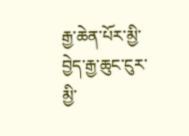རྒྱ་ཆེན་པོར་མྱི་བྱེད་རྒྱ་ཆུང་ངུར་མྱི་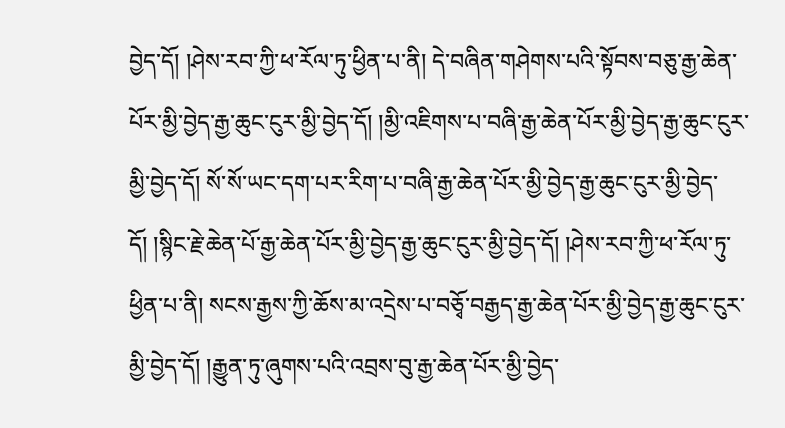བྱེད་དོ། །ཤེས་རབ་ཀྱི་ཕ་རོལ་ཏུ་ཕྱིན་པ་ནི། དེ་བཞིན་གཤེགས་པའི་སྟོབས་བཅུ་རྒྱ་ཆེན་པོར་མྱི་བྱེད་རྒྱ་ཆུང་ངུར་མྱི་བྱེད་དོ། །མྱི་འཇིགས་པ་བཞི་རྒྱ་ཆེན་པོར་མྱི་བྱེད་རྒྱ་ཆུང་ངུར་མྱི་བྱེད་དོ། སོ་སོ་ཡང་དག་པར་རིག་པ་བཞི་རྒྱ་ཆེན་པོར་མྱི་བྱེད་རྒྱ་ཆུང་ངུར་མྱི་བྱེད་དོ། །སྙིང་རྗེ་ཆེན་པོ་རྒྱ་ཆེན་པོར་མྱི་བྱེད་རྒྱ་ཆུང་ངུར་མྱི་བྱེད་དོ། །ཤེས་རབ་ཀྱི་ཕ་རོལ་ཏུ་ཕྱིན་པ་ནི། སངས་རྒྱས་ཀྱི་ཆོས་མ་འདྲེས་པ་བཅྭོ་བརྒྱད་རྒྱ་ཆེན་པོར་མྱི་བྱེད་རྒྱ་ཆུང་ངུར་མྱི་བྱེད་དོ། །རྒྱུན་ཏུ་ཞུགས་པའི་འབྲས་བུ་རྒྱ་ཆེན་པོར་མྱི་བྱེད་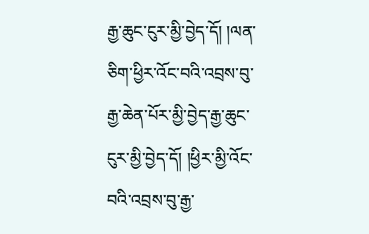རྒྱ་ཆུང་ངུར་མྱི་བྱེད་དོ། །ལན་ཅིག་ཕྱིར་འོང་བའི་འབྲས་བུ་རྒྱ་ཆེན་པོར་མྱི་བྱེད་རྒྱ་ཆུང་ངུར་མྱི་བྱེད་དོ། །ཕྱིར་མྱི་འོང་བའི་འབྲས་བུ་རྒྱ་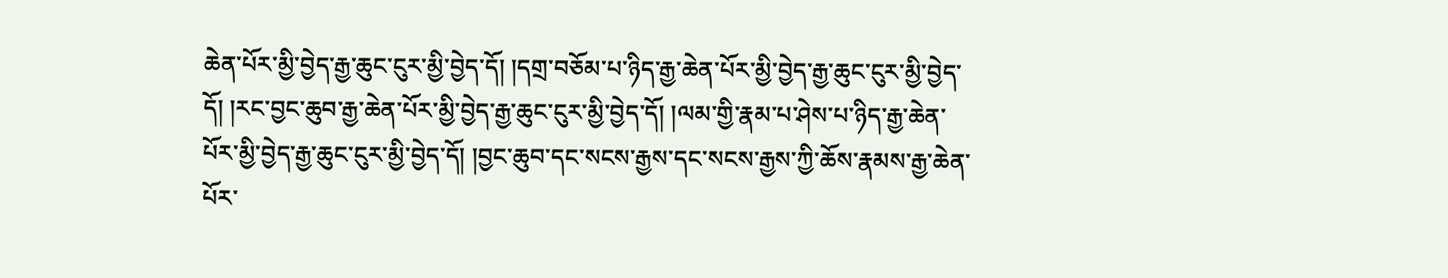ཆེན་པོར་མྱི་བྱེད་རྒྱ་ཆུང་ངུར་མྱི་བྱེད་དོ། །དགྲ་བཅོམ་པ་ཉིད་རྒྱ་ཆེན་པོར་མྱི་བྱེད་རྒྱ་ཆུང་ངུར་མྱི་བྱེད་དོ། །རང་བྱང་ཆུབ་རྒྱ་ཆེན་པོར་མྱི་བྱེད་རྒྱ་ཆུང་ངུར་མྱི་བྱེད་དོ། །ལམ་གྱི་རྣམ་པ་ཤེས་པ་ཉིད་རྒྱ་ཆེན་པོར་མྱི་བྱེད་རྒྱ་ཆུང་ངུར་མྱི་བྱེད་དོ། །བྱང་ཆུབ་དང་སངས་རྒྱས་དང་སངས་རྒྱས་ཀྱི་ཆོས་རྣམས་རྒྱ་ཆེན་པོར་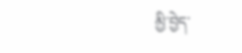མྱི་བྱེད་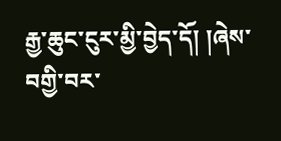རྒྱ་ཆུང་ངུར་མྱི་བྱེད་དོ། །ཞེས་བགྱི་བར་